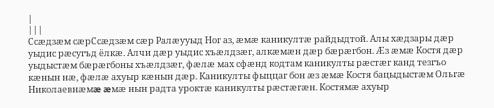|
|||
Ссæдзæм сæрСсæдзæм сæр Ралæууыд Ног аз, æмæ каникултæ райдыдтой. Алы хæдзары дæр уыдис рæсугъд ёлкæ. Алчи дæр уыдис хъæлдзæг, алкæмæн дæр бæрæгбон. Æз æмæ Костя дæр уыдыстæм бæрæгбоны хъæлдзæг, фæлæ мах сфæнд кодтам каникулты рæстæг канд тезгъо кæнын нæ, фæлæ ахуыр кæнын дæр. Каникулты фыццаг бон æз æмæ Костя бацыдыстæм Ольгæ Николаевнæмæ æмæ нын радта уроктæ каникулты рæстæгæн. Костямæ ахуыр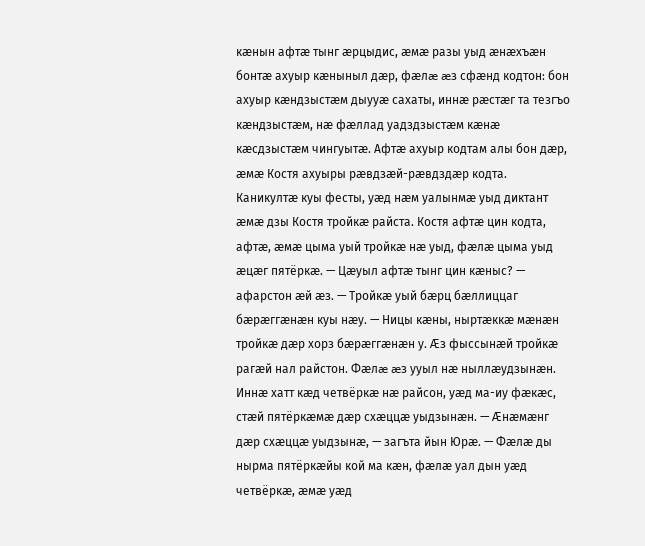кæнын афтæ тынг æрцыдис, æмæ разы уыд æнæхъæн бонтæ ахуыр кæныныл дæр, фæлæ æз сфæнд кодтон: бон ахуыр кæндзыстæм дыууæ сахаты, иннæ рæстæг та тезгъо кæндзыстæм, нæ фæллад уадздзыстæм кæнæ кæсдзыстæм чингуытæ. Афтæ ахуыр кодтам алы бон дæр, æмæ Костя ахуыры рæвдзæй-рæвдздæр кодта. Каникултæ куы фесты, уæд нæм уалынмæ уыд диктант æмæ дзы Костя тройкæ райста. Костя афтæ цин кодта, афтæ, æмæ цыма уый тройкæ нæ уыд, фæлæ цыма уыд æцæг пятёркæ. — Цæуыл афтæ тынг цин кæныс? — афарстон æй æз. — Тройкæ уый бæрц бæллиццаг бæрæггæнæн куы нæу. — Ницы кæны, ныртæккæ мæнæн тройкæ дæр хорз бæрæггæнæн у. Æз фыссынæй тройкæ рагæй нал райстон. Фæлæ æз ууыл нæ ныллæудзынæн. Иннæ хатт кæд четвёркæ нæ райсон, уæд ма-иу фæкæс, стæй пятёркæмæ дæр схæццæ уыдзынæн. — Æнæмæнг дæр схæццæ уыдзынæ, — загъта йын Юрæ. — Фæлæ ды нырма пятёркæйы кой ма кæн, фæлæ уал дын уæд четвёркæ, æмæ уæд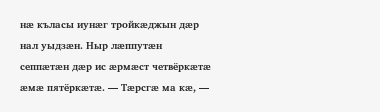нæ къласы иунæг тройкæджын дæр нал уыдзæн. Ныр лæппутæн сеппæтæн дæр ис æрмæст четвёркæтæ æмæ пятёркæтæ. — Тæрсгæ ма кæ, —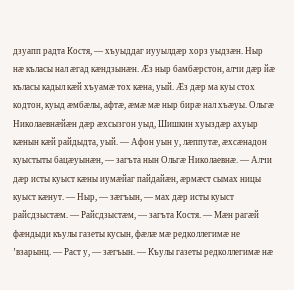дзуапп радта Костя, — хъуыддаг иууылдæр хорз уыдзæн. Ныр нæ къласы нал æгад кæндзынæн. Æз ныр бамбæрстон, алчи дæр йæ къласы кадыл кæй хъуамæ тох кæна, уый. Æз дæр ма куы стох кодтон, куыд æмбæлы, афтæ, æмæ мæ ныр бирæ нал хъæуы. Ольгæ Николаевнæйæн дæр æхсызгон уыд, Шишкин хуыздæр ахуыр кæнын кæй райдыдта, уый. — Афон уын у, лæппутæ, æхсæнадон куыстыты бацæуынæн, — загъта нын Ольгæ Николаевнæ. — Алчи дæр исты куыст кæны иумæйаг пайдайæн, æрмæст сымах ницы куыст кæнут. — Ныр, — зæгъын, — мах дæр исты куыст райсдзыстæм. — Райсдзыстæм, — загъта Костя. — Мæн рагæй фæндыди къулы газеты кусын, фæлæ мæ редколлегимæ не ’взарынц. — Раст у, — зæгъын. — Къулы газеты редколлегимæ нæ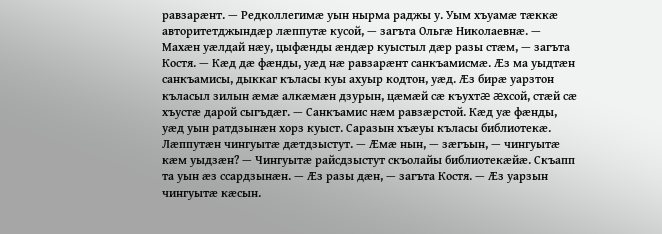равзарæнт. — Редколлегимæ уын нырма раджы у. Уым хъуамæ тæккæ авторитетджындæр лæппутæ кусой, — загъта Ольгæ Николаевнæ. — Махæн уæлдай нæу, цыфæнды æндæр куыстыл дæр разы стæм, — загъта Костя. — Кæд дæ фæнды, уæд нæ равзарæнт санкъамисмæ. Æз ма уыдтæн санкъамисы, дыккаг къласы куы ахуыр кодтон, уæд. Æз бирæ уарзтон къласыл зилын æмæ алкæмæн дзурын, цæмæй сæ къухтæ æхсой, стæй сæ хъустæ дарой сыгъдæг. — Санкъамис нæм равзæрстой. Кæд уæ фæнды, уæд уын ратдзынæн хорз куыст. Саразын хъæуы къласы библиотекæ. Лæппутæн чингуытæ дæтдзыстут. — Æмæ нын, — зæгъын, — чингуытæ кæм уыдзæн? — Чингуытæ райсдзыстут скъолайы библиотекæйæ. Скъапп та уын æз ссардзынæн. — Æз разы дæн, — загъта Костя. — Æз уарзын чингуытæ кæсын.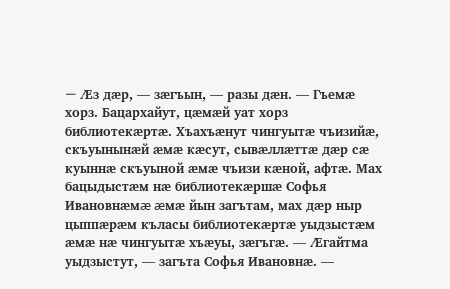— Æз дæр, — зæгъын, — разы дæн. — Гъемæ хорз. Бацархайут, цæмæй уат хорз библиотекæртæ. Хъахъæнут чингуытæ чъизийæ, скъуынынæй æмæ кæсут, сывæллæттæ дæр сæ куыннæ скъуыной æмæ чъизи кæной, афтæ. Мах бацыдыстæм нæ библиотекæршæ Софья Ивановнæмæ æмæ йын загътам, мах дæр ныр цыппæрæм къласы библиотекæртæ уыдзыстæм æмæ нæ чингуытæ хъæуы, зæгъгæ. — Æгайтма уыдзыстут, — загъта Софья Ивановнæ. —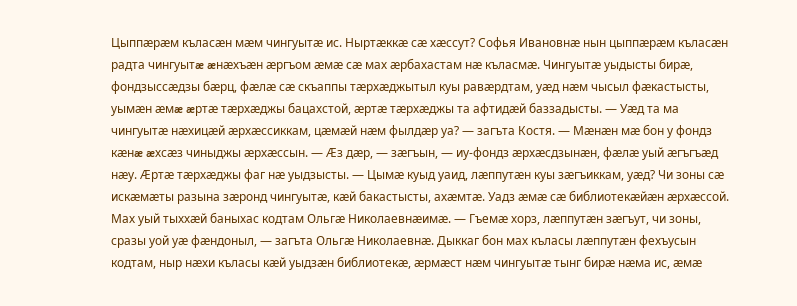Цыппæрæм къласæн мæм чингуытæ ис. Ныртæккæ сæ хæссут? Софья Ивановнæ нын цыппæрæм къласæн радта чингуытæ æнæхъæн æргъом æмæ сæ мах æрбахастам нæ къласмæ. Чингуытæ уыдысты бирæ, фондзыссæдзы бæрц, фæлæ сæ скъаппы тæрхæджытыл куы равæрдтам, уæд нæм чысыл фæкастысты, уымæн æмæ æртæ тæрхæджы бацахстой, æртæ тæрхæджы та афтидæй баззадысты. — Уæд та ма чингуытæ нæхицæй æрхæссиккам, цæмæй нæм фылдæр уа? — загъта Костя. — Мæнæн мæ бон у фондз кæнæ æхсæз чиныджы æрхæссын. — Æз дæр, — зæгъын, — иу-фондз æрхæсдзынæн, фæлæ уый æгъгъæд нæу. Æртæ тæрхæджы фаг нæ уыдзысты. — Цымæ куыд уаид, лæппутæн куы зæгъиккам, уæд? Чи зоны сæ искæмæты разына зæронд чингуытæ, кæй бакастысты, ахæмтæ. Уадз æмæ сæ библиотекæйæн æрхæссой. Мах уый тыххæй баныхас кодтам Ольгæ Николаевнæимæ. — Гъемæ хорз, лæппутæн зæгъут, чи зоны, сразы уой уæ фæндоныл, — загъта Ольгæ Николаевнæ. Дыккаг бон мах къласы лæппутæн фехъусын кодтам, ныр нæхи къласы кæй уыдзæн библиотекæ, æрмæст нæм чингуытæ тынг бирæ нæма ис, æмæ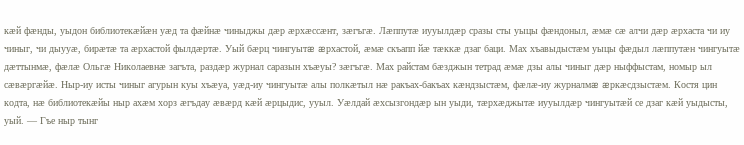кæй фæнды, уыдон библиотекæйæн уæд та фæйнæ чиныджы дæр æрхæссæнт, зæгъгæ. Лæппутæ иууылдæр сразы сты уыцы фæндоныл, æмæ сæ алчи дæр æрхаста чи иу чиныг, чи дыууæ, бирæтæ та æрхастой фылдæртæ. Уый бæрц чингуытæ æрхастой, æмæ скъапп йæ тæккæ дзаг баци. Мах хъавыдыстæм уыцы фæдыл лæппутæн чингуытæ дæттынмæ, фæлæ Ольгæ Николаевнæ загъта, раздæр журнал саразын хъæуы? зæгъгæ. Мах райстам бæзджын тетрад æмæ дзы алы чиныг дæр ныффыстам, номыр ыл сæвæргæйæ. Ныр-иу исты чиныг агурын куы хъæуа, уæд-иу чингуытæ алы полкæтыл нæ ракъах-бакъах кæндзыстæм, фæлæ-иу журналмæ æркæсдзыстæм. Костя цин кодта, нæ библиотекæйы ныр ахæм хорз æгъдау æвæрд кæй æрцыдис, ууыл. Уæлдай æхсызгондæр ын уыди, тæрхæджытæ иууылдæр чингуытæй се дзаг кæй уыдысты, уый. — Гъе ныр тынг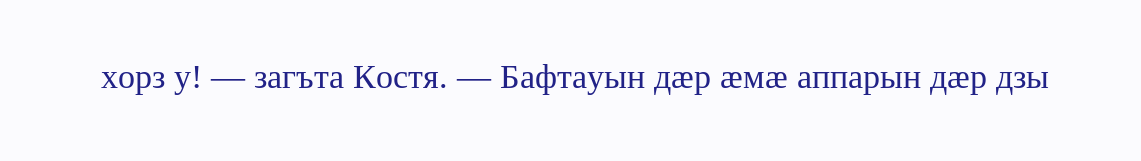хорз у! — загъта Костя. — Бафтауын дæр æмæ аппарын дæр дзы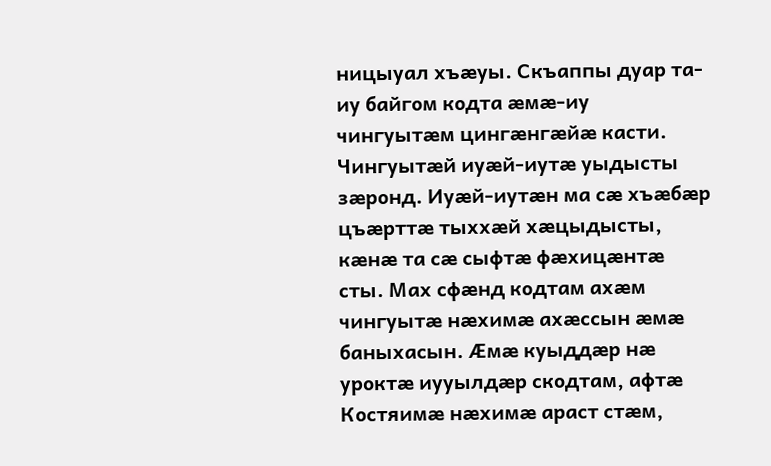ницыуал хъæуы. Скъаппы дуар та-иу байгом кодта æмæ-иу чингуытæм цингæнгæйæ касти. Чингуытæй иуæй-иутæ уыдысты зæронд. Иуæй-иутæн ма сæ хъæбæр цъæрттæ тыххæй хæцыдысты, кæнæ та сæ сыфтæ фæхицæнтæ сты. Мах сфæнд кодтам ахæм чингуытæ нæхимæ ахæссын æмæ баныхасын. Æмæ куыддæр нæ уроктæ иууылдæр скодтам, афтæ Костяимæ нæхимæ араст стæм,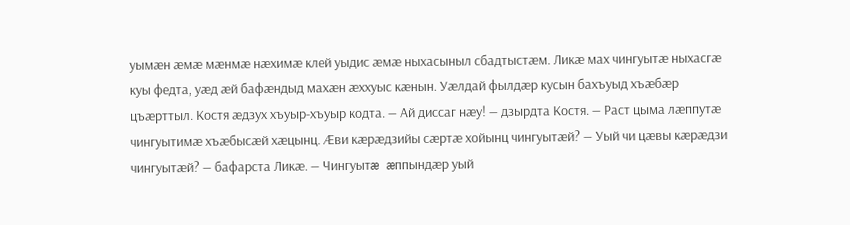уымæн æмæ мæнмæ нæхимæ клей уыдис æмæ ныхасыныл сбадтыстæм. Ликæ мах чингуытæ ныхасгæ куы федта, уæд æй бафæндыд махæн æххуыс кæнын. Уæлдай фылдæр кусын бахъуыд хъæбæр цъæрттыл. Костя æдзух хъуыр-хъуыр кодта. — Ай диссаг нæу! — дзырдта Костя. — Раст цыма лæппутæ чингуытимæ хъæбысæй хæцынц. Æви кæрæдзийы сæртæ хойынц чингуытæй? — Уый чи цæвы кæрæдзи чингуытæй? — бафарста Ликæ. — Чингуытæ æппындæр уый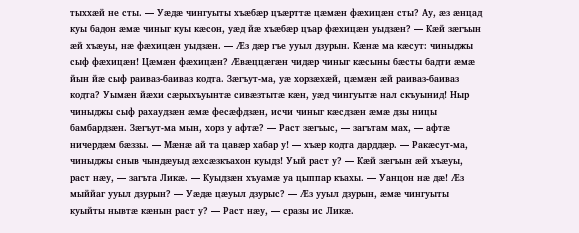тыххæй не сты. — Уæдæ чингуыты хъæбæр цъæрттæ цæмæн фæхицæн сты? Ау, æз æнцад куы бадон æмæ чиныг куы кæсон, уæд йæ хъæбæр цъар фæхицæн уыдзæн? — Кæй зæгъын æй хъæуы, нæ фæхицæн уыдзæн. — Æз дæр гъе ууыл дзурын. Кæнæ ма кæсут: чиныджы сыф фæхицæн! Цæмæн фæхицæн? Æвæццæгæн чидæр чиныг кæсыны бæсты бадти æмæ йын йæ сыф раиваз-баиваз кодта. Зæгъут-ма, уæ хорзæхæй, цæмæн æй раиваз-баиваз кодта? Уымæн йæхи сæрыхъуынтæ сивæзтытæ кæн, уæд чингуытæ нал скъуынид! Ныр чиныджы сыф рахаудзæн æмæ фесæфдзæн, исчи чиныг кæсдзæн æмæ дзы ницы бамбардзæн. Зæгъут-ма мын, хорз у афтæ? — Раст зæгъыс, — загътам мах, — афтæ ничердæм бæззы. — Мæнæ ай та цавæр хабар у! — хъæр кодта дарддæр. — Ракæсут-ма, чиныджы сныв чындæуыд æхсæзкъахон куыдз! Уый раст у? — Кæй зæгъын æй хъæуы, раст нæу, — загъта Ликæ. — Куыдзæн хъуамæ уа цыппар къахы. — Уанцон нæ дæ! Æз мыййаг ууыл дзурын? — Уæдæ цæуыл дзурыс? — Æз ууыл дзурын, æмæ чингуыты куыйты нывтæ кæнын раст у? — Раст нæу, — сразы ис Ликæ.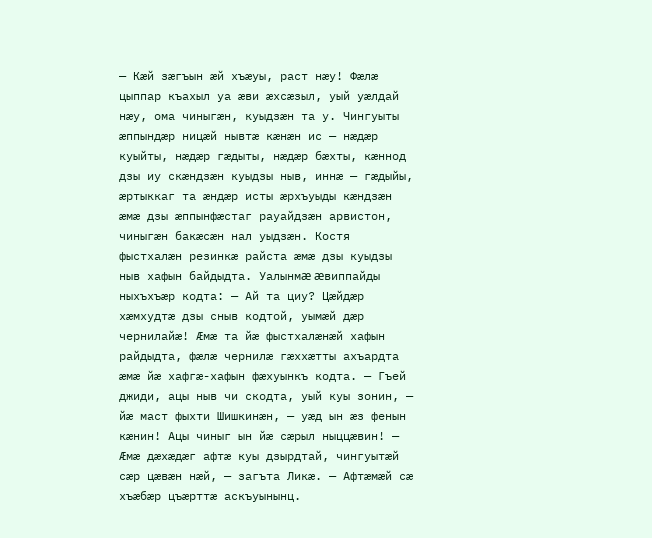— Кæй зæгъын æй хъæуы, раст нæу! Фæлæ цыппар къахыл уа æви æхсæзыл, уый уæлдай нæу, ома чиныгæн, куыдзæн та у. Чингуыты æппындæр ницæй нывтæ кæнæн ис — нæдæр куыйты, нæдæр гæдыты, нæдæр бæхты, кæннод дзы иу скæндзæн куыдзы ныв, иннæ — гæдыйы, æртыккаг та æндæр исты æрхъуыды кæндзæн æмæ дзы æппынфæстаг рауайдзæн арвистон, чиныгæн бакæсæн нал уыдзæн. Костя фыстхалæн резинкæ райста æмæ дзы куыдзы ныв хафын байдыдта. Уалынмæ æвиппайды ныхъхъæр кодта: — Ай та циу? Цæйдæр хæмхудтæ дзы сныв кодтой, уымæй дæр чернилайæ! Æмæ та йæ фыстхалæнæй хафын райдыдта, фæлæ чернилæ гæххæтты ахъардта æмæ йæ хафгæ-хафын фæхуынкъ кодта. — Гъей джиди, ацы ныв чи скодта, уый куы зонин, — йæ маст фыхти Шишкинæн, — уæд ын æз фенын кæнин! Ацы чиныг ын йæ сæрыл ныццæвин! — Æмæ дæхæдæг афтæ куы дзырдтай, чингуытæй сæр цæвæн нæй, — загъта Ликæ. — Афтæмæй сæ хъæбæр цъæрттæ аскъуынынц.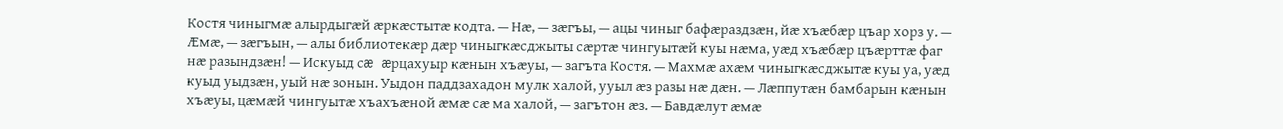Костя чиныгмæ алырдыгæй æркæстытæ кодта. — Нæ, — зæгъы, — ацы чиныг бафæраздзæн, йæ хъæбæр цъар хорз у. — Æмæ, — зæгъын, — алы библиотекæр дæр чиныгкæсджыты сæртæ чингуытæй куы нæма, уæд хъæбæр цъæрттæ фаг нæ разындзæн! — Искуыд сæ æрцахуыр кæнын хъæуы, — загъта Костя. — Махмæ ахæм чиныгкæсджытæ куы уа, уæд куыд уыдзæн, уый нæ зонын. Уыдон паддзахадон мулк халой, ууыл æз разы нæ дæн. — Лæппутæн бамбарын кæнын хъæуы, цæмæй чингуытæ хъахъæной æмæ сæ ма халой, — загътон æз. — Бавдæлут æмæ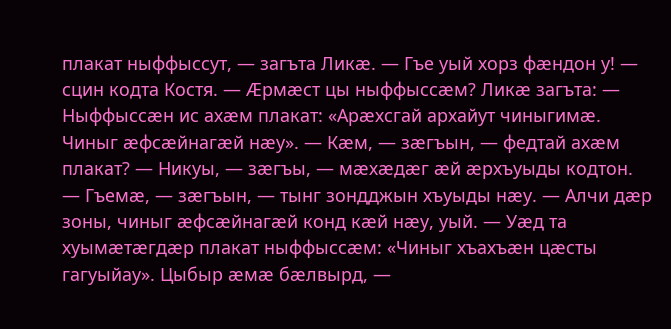плакат ныффыссут, — загъта Ликæ. — Гъе уый хорз фæндон у! — сцин кодта Костя. — Æрмæст цы ныффыссæм? Ликæ загъта: — Ныффыссæн ис ахæм плакат: «Арæхсгай архайут чиныгимæ. Чиныг æфсæйнагæй нæу». — Кæм, — зæгъын, — федтай ахæм плакат? — Никуы, — зæгъы, — мæхæдæг æй æрхъуыды кодтон. — Гъемæ, — зæгъын, — тынг зондджын хъуыды нæу. — Алчи дæр зоны, чиныг æфсæйнагæй конд кæй нæу, уый. — Уæд та хуымæтæгдæр плакат ныффыссæм: «Чиныг хъахъæн цæсты гагуыйау». Цыбыр æмæ бæлвырд, —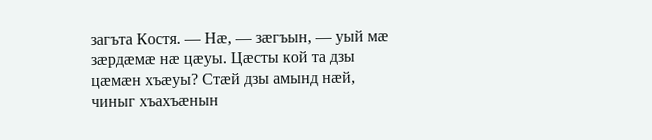загъта Костя. — Нæ, — зæгъын, — уый мæ зæрдæмæ нæ цæуы. Цæсты кой та дзы цæмæн хъæуы? Стæй дзы амынд нæй, чиныг хъахъæнын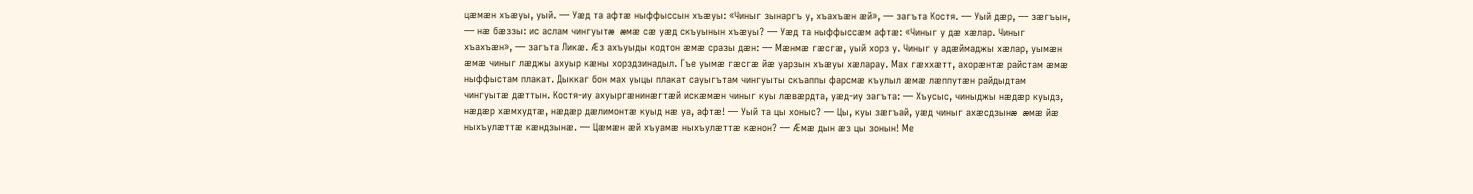цæмæн хъæуы, уый. — Уæд та афтæ ныффыссын хъæуы: «Чиныг зынаргъ у, хъахъæн æй», — загъта Костя. — Уый дæр, — зæгъын, — нæ бæззы: ис аслам чингуытæ æмæ сæ уæд скъуынын хъæуы? — Уæд та ныффыссæм афтæ: «Чиныг у дæ хæлар. Чиныг хъахъæн», — загъта Ликæ. Æз ахъуыды кодтон æмæ сразы дæн: — Мæнмæ гæсгæ, уый хорз у. Чиныг у адæймаджы хæлар, уымæн æмæ чиныг лæджы ахуыр кæны хорздзинадыл. Гъе уымæ гæсгæ йæ уарзын хъæуы хæларау. Мах гæххæтт, ахорæнтæ райстам æмæ ныффыстам плакат. Дыккаг бон мах уыцы плакат сауыгътам чингуыты скъаппы фарсмæ къулыл æмæ лæппутæн райдыдтам чингуытæ дæттын. Костя-иу ахуыргæнинæгтæй искæмæн чиныг куы лæвæрдта, уæд-иу загъта: — Хъусыс, чиныджы нæдæр куыдз, нæдæр хæмхудтæ, нæдæр дæлимонтæ куыд нæ уа, афтæ! — Уый та цы хоныс? — Цы, куы зæгъай, уæд чиныг ахæсдзынæ æмæ йæ ныхъулæттæ кæндзынæ. — Цæмæн æй хъуамæ ныхъулæттæ кæнон? — Æмæ дын æз цы зонын! Ме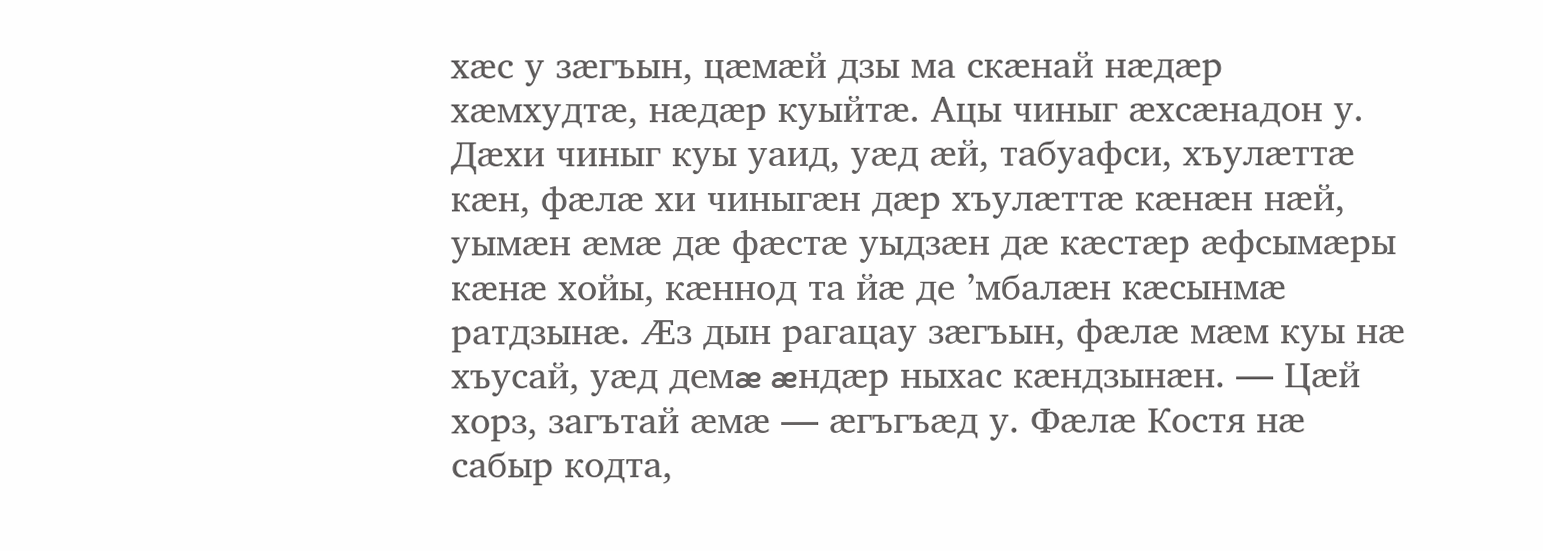хæс у зæгъын, цæмæй дзы ма скæнай нæдæр хæмхудтæ, нæдæр куыйтæ. Ацы чиныг æхсæнадон у. Дæхи чиныг куы уаид, уæд æй, табуафси, хъулæттæ кæн, фæлæ хи чиныгæн дæр хъулæттæ кæнæн нæй, уымæн æмæ дæ фæстæ уыдзæн дæ кæстæр æфсымæры кæнæ хойы, кæннод та йæ де ’мбалæн кæсынмæ ратдзынæ. Æз дын рагацау зæгъын, фæлæ мæм куы нæ хъусай, уæд демæ æндæр ныхас кæндзынæн. — Цæй хорз, загътай æмæ — æгъгъæд у. Фæлæ Костя нæ сабыр кодта,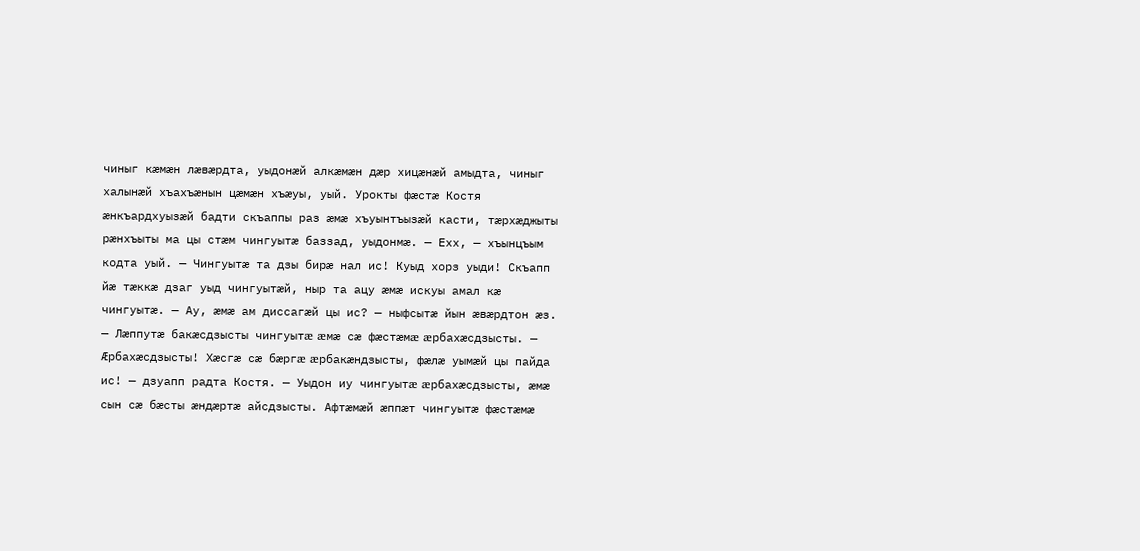чиныг кæмæн лæвæрдта, уыдонæй алкæмæн дæр хицæнæй амыдта, чиныг халынæй хъахъæнын цæмæн хъæуы, уый. Урокты фæстæ Костя æнкъардхуызæй бадти скъаппы раз æмæ хъуынтъызæй касти, тæрхæджыты рæнхъыты ма цы стæм чингуытæ баззад, уыдонмæ. — Ехх, — хъынцъым кодта уый. — Чингуытæ та дзы бирæ нал ис! Куыд хорз уыди! Скъапп йæ тæккæ дзаг уыд чингуытæй, ныр та ацу æмæ искуы амал кæ чингуытæ. — Ау, æмæ ам диссагæй цы ис? — ныфсытæ йын æвæрдтон æз. — Лæппутæ бакæсдзысты чингуытæ æмæ сæ фæстæмæ æрбахæсдзысты. — Æрбахæсдзысты! Хæсгæ сæ бæргæ æрбакæндзысты, фæлæ уымæй цы пайда ис! — дзуапп радта Костя. — Уыдон иу чингуытæ æрбахæсдзысты, æмæ сын сæ бæсты æндæртæ айсдзысты. Афтæмæй æппæт чингуытæ фæстæмæ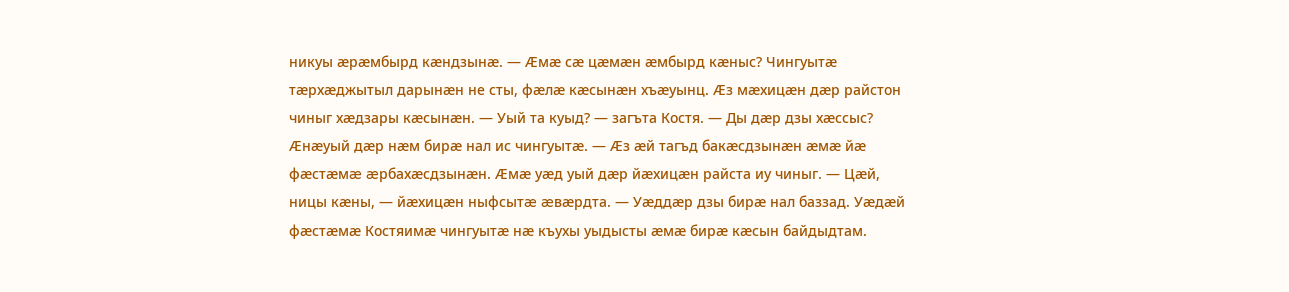никуы æрæмбырд кæндзынæ. — Æмæ сæ цæмæн æмбырд кæныс? Чингуытæ тæрхæджытыл дарынæн не сты, фæлæ кæсынæн хъæуынц. Æз мæхицæн дæр райстон чиныг хæдзары кæсынæн. — Уый та куыд? — загъта Костя. — Ды дæр дзы хæссыс? Æнæуый дæр нæм бирæ нал ис чингуытæ. — Æз æй тагъд бакæсдзынæн æмæ йæ фæстæмæ æрбахæсдзынæн. Æмæ уæд уый дæр йæхицæн райста иу чиныг. — Цæй, ницы кæны, — йæхицæн ныфсытæ æвæрдта. — Уæддæр дзы бирæ нал баззад. Уæдæй фæстæмæ Костяимæ чингуытæ нæ къухы уыдысты æмæ бирæ кæсын байдыдтам.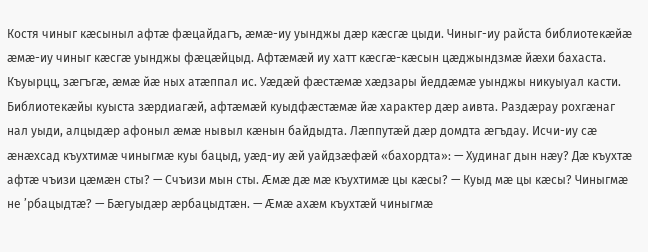Костя чиныг кæсыныл афтæ фæцайдагъ, æмæ-иу уынджы дæр кæсгæ цыди. Чиныг-иу райста библиотекæйæ æмæ-иу чиныг кæсгæ уынджы фæцæйцыд. Афтæмæй иу хатт кæсгæ-кæсын цæджындзмæ йæхи бахаста. Къуырцц, зæгъгæ, æмæ йæ ных атæппал ис. Уæдæй фæстæмæ хæдзары йеддæмæ уынджы никуыуал касти. Библиотекæйы куыста зæрдиагæй, афтæмæй куыдфæстæмæ йæ характер дæр аивта. Раздæрау рохгæнаг нал уыди, алцыдæр афоныл æмæ нывыл кæнын байдыдта. Лæппутæй дæр домдта æгъдау. Исчи-иу сæ æнæхсад къухтимæ чиныгмæ куы бацыд, уæд-иу æй уайдзæфæй «бахордта»: — Худинаг дын нæу? Дæ къухтæ афтæ чъизи цæмæн сты? — Счъизи мын сты. Æмæ дæ мæ къухтимæ цы кæсы? — Куыд мæ цы кæсы? Чиныгмæ не ’рбацыдтæ? — Бæгуыдæр æрбацыдтæн. — Æмæ ахæм къухтæй чиныгмæ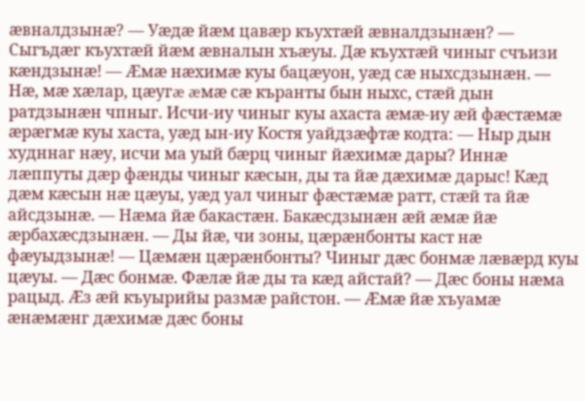æвналдзынæ? — Уæдæ йæм цавæр къухтæй æвналдзынæн? — Сыгъдæг къухтæй йæм æвналын хъæуы. Дæ къухтæй чиныг счъизи кæндзынæ! — Æмæ нæхимæ куы бацæуон, уæд сæ ныхсдзынæн. — Нæ, мæ хæлар, цæугæ æмæ сæ къранты бын ныхс, стæй дын ратдзынæн чпныг. Исчи-иу чиныг куы ахаста æмæ-иу æй фæстæмæ æрæгмæ куы хаста, уæд ын-иу Костя уайдзæфтæ кодта: — Ныр дын худннаг нæу, исчи ма уый бæрц чиныг йæхимæ дары? Иннæ лæппуты дæр фæнды чиныг кæсын, ды та йæ дæхимæ дарыс! Кæд дæм кæсын нæ цæуы, уæд уал чиныг фæстæмæ ратт, стæй та йæ айсдзынæ. — Нæма йæ бакастæн. Бакæсдзынæн æй æмæ йæ æрбахæсдзынæн. — Ды йæ, чи зоны, цæрæнбонты каст нæ фæуыдзынæ! — Цæмæн цæрæнбонты? Чиныг дæс бонмæ лæвæрд куы цæуы. — Дæс бонмæ. Фæлæ йæ ды та кæд айстай? — Дæс боны нæма рацыд. Æз æй къуырийы размæ райстон. — Æмæ йæ хъуамæ æнæмæнг дæхимæ дæс боны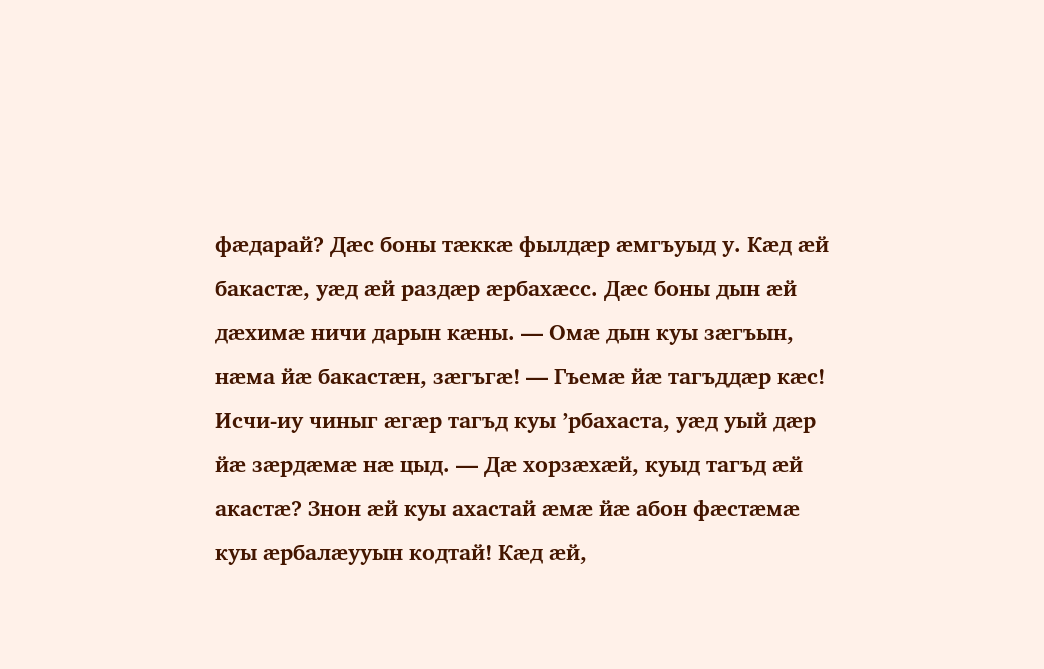фæдарай? Дæс боны тæккæ фылдæр æмгъуыд у. Кæд æй бакастæ, уæд æй раздæр æрбахæсс. Дæс боны дын æй дæхимæ ничи дарын кæны. — Омæ дын куы зæгъын, нæма йæ бакастæн, зæгъгæ! — Гъемæ йæ тагъддæр кæс! Исчи-иу чиныг æгæр тагъд куы ’рбахаста, уæд уый дæр йæ зæрдæмæ нæ цыд. — Дæ хорзæхæй, куыд тагъд æй акастæ? Знон æй куы ахастай æмæ йæ абон фæстæмæ куы æрбалæууын кодтай! Кæд æй,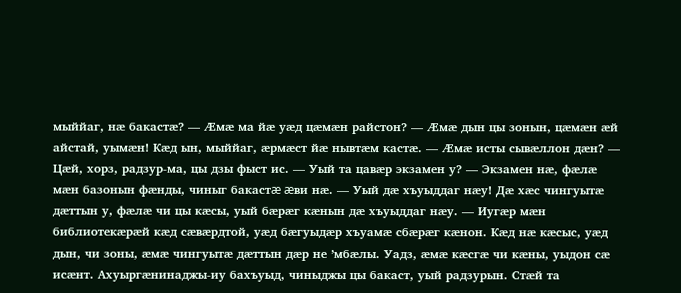мыййаг, нæ бакастæ? — Æмæ ма йæ уæд цæмæн райстон? — Æмæ дын цы зонын, цæмæн æй айстай, уымæн! Кæд ын, мыййаг, æрмæст йæ нывтæм кастæ. — Æмæ исты сывæллон дæн? — Цæй, хорз, радзур-ма, цы дзы фыст ис. — Уый та цавæр экзамен у? — Экзамен нæ, фæлæ мæн базонын фæнды, чиныг бакастæ æви нæ. — Уый дæ хъуыддаг нæу! Дæ хæс чингуытæ дæттын у, фæлæ чи цы кæсы, уый бæрæг кæнын дæ хъуыддаг нæу. — Иугæр мæн библиотекæрæй кæд сæвæрдтой, уæд бæгуыдæр хъуамæ сбæрæг кæнон. Кæд нæ кæсыс, уæд дын, чи зоны, æмæ чингуытæ дæттын дæр не ’мбæлы. Уадз, æмæ кæсгæ чи кæны, уыдон сæ исæнт. Ахуыргæнинаджы-иу бахъуыд, чиныджы цы бакаст, уый радзурын. Стæй та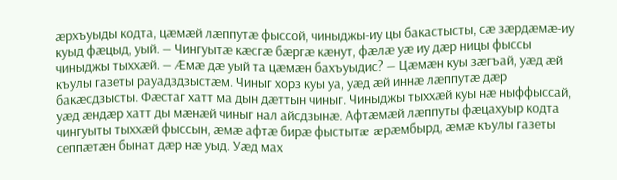æрхъуыды кодта, цæмæй лæппутæ фыссой, чиныджы-иу цы бакастысты, сæ зæрдæмæ-иу куыд фæцыд, уый. — Чингуытæ кæсгæ бæргæ кæнут, фæлæ уæ иу дæр ницы фыссы чиныджы тыххæй. — Æмæ дæ уый та цæмæн бахъуыдис? — Цæмæн куы зæгъай, уæд æй къулы газеты рауадздзыстæм. Чиныг хорз куы уа, уæд æй иннæ лæппутæ дæр бакæсдзысты. Фæстаг хатт ма дын дæттын чиныг. Чиныджы тыххæй куы нæ ныффыссай, уæд æндæр хатт ды мæнæй чиныг нал айсдзынæ. Афтæмæй лæппуты фæцахуыр кодта чингуыты тыххæй фыссын, æмæ афтæ бирæ фыстытæ æрæмбырд, æмæ къулы газеты сеппæтæн бынат дæр нæ уыд. Уæд мах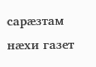сарæзтам нæхи газет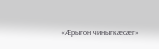«Æрыгон чиныгкæсæг»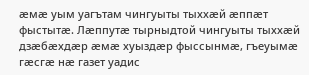æмæ уым уагътам чингуыты тыххæй æппæт фыстытæ. Лæппутæ тырныдтой чингуыты тыххæй дзæбæхдæр æмæ хуыздæр фыссынмæ, гъеуымæ гæсгæ нæ газет уадис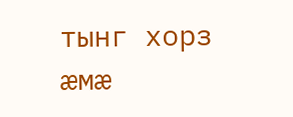тынг хорз æмæ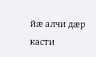йæ алчи дæр касти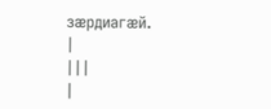зæрдиагæй.
|
|||
|